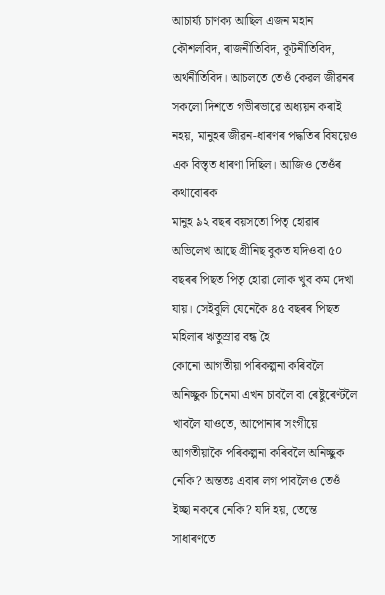আচাৰ্য্য চাণক্য আছিল এজন মহান কৌশলবিদ, ৰাজনীতিবিদ, কূটনীতিবিদ, অৰ্থনীতিবিদ। আচলতে তেওঁ কেৱল জীৱনৰ সকলো দিশতে গভীৰভাৱে অধ্যয়ন কৰাই নহয়, মানুহৰ জীৱন-ধাৰণৰ পদ্ধতিৰ বিষয়েও এক বিস্তৃত ধাৰণা দিছিল। আজিও তেওঁৰ কথাবোৰক
মানুহ ৯২ বছৰ বয়সতো পিতৃ হোৱাৰ অভিলেখ আছে গ্ৰীনিছ বুকত যদিওবা ৫০ বছৰৰ পিছত পিতৃ হোৱা লোক খুব কম দেখা যায়। সেইবুলি যেনেকৈ ৪৫ বছৰৰ পিছত মহিলাৰ ঋতুস্ৰাৱ বন্ধ হৈ
কোনো আগতীয়া পৰিকল্পনা কৰিবলৈ অনিচ্ছুক চিনেমা এখন চাবলৈ বা ৰেষ্টুৰেণ্টলৈ খাবলৈ যাওতে, আপোনাৰ সংগীয়ে আগতীয়াকৈ পৰিকল্পনা কৰিবলৈ অনিচ্ছুক নেকি? অন্ততঃ এবাৰ লগ পাবলৈও তেওঁ ইচ্ছা নকৰে নেকি? যদি হয়, তেন্তে
সাধাৰণতে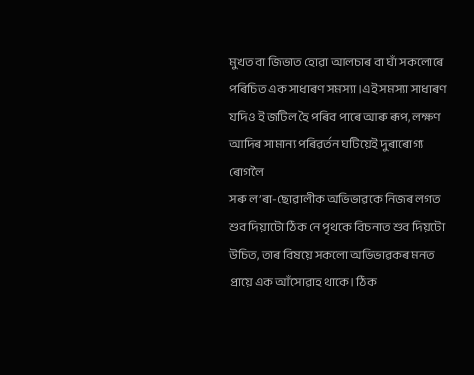মুখত বা জিভাত হোৱা আলচাৰ বা ঘাঁ সকলোৰে পৰিচিত এক সাধাৰণ সমস্যা।এই সমস্যা সাধাৰণ যদিও ই জটিল হৈ পৰিব পাৰে আৰু ৰূপ, লক্ষণ আদিৰ সামান্য পৰিৱৰ্তন ঘটিয়েই দুৰাৰোগ্য ৰোগলৈ
সৰু ল’ৰা-ছোৱালীক অভিভাৱকে নিজৰ লগত শুব দিয়াটো ঠিক নে পৃথকে বিচনাত শুব দিয়টো উচিত, তাৰ বিষয়ে সকলো অভিভাৱকৰ মনত প্ৰায়ে এক আঁসোৱাহ থাকে। ঠিক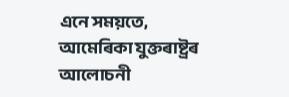এনে সময়তে, আমেৰিকা যুক্তৰাষ্ট্ৰৰ আলোচনী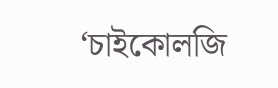‘চাইকোলজি